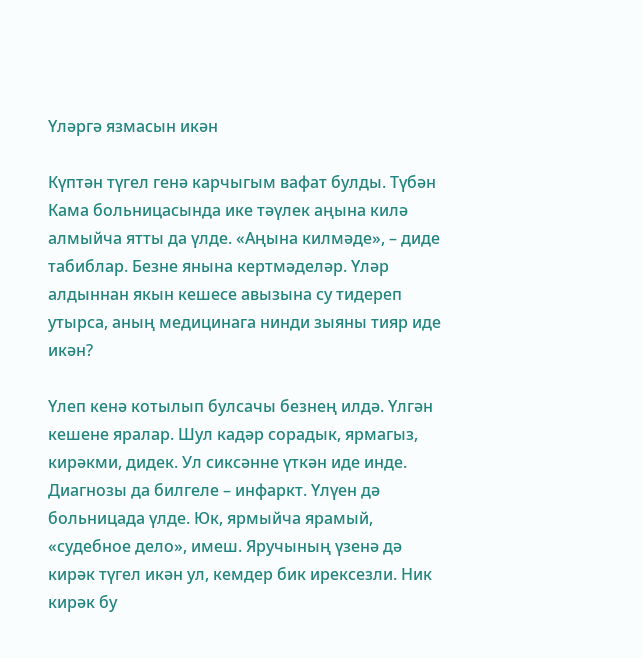Үләргә язмасын икән

Күптән түгел генә карчыгым вафат булды. Түбән Кама больницасында ике тәүлек аңына килә алмыйча ятты да үлде. «Аңына килмәде», – диде табиблар. Безне янына кертмәделәр. Үләр алдыннан якын кешесе авызына су тидереп утырса, аның медицинага нинди зыяны тияр иде икән?

Үлеп кенә котылып булсачы безнең илдә. Үлгән кешене яралар. Шул кадәр сорадык, ярмагыз, кирәкми, дидек. Ул сиксәнне үткән иде инде. Диагнозы да билгеле – инфаркт. Үлүен дә больницада үлде. Юк, ярмыйча ярамый, «судебное дело», имеш. Яручының үзенә дә кирәк түгел икән ул, кемдер бик ирексезли. Ник кирәк бу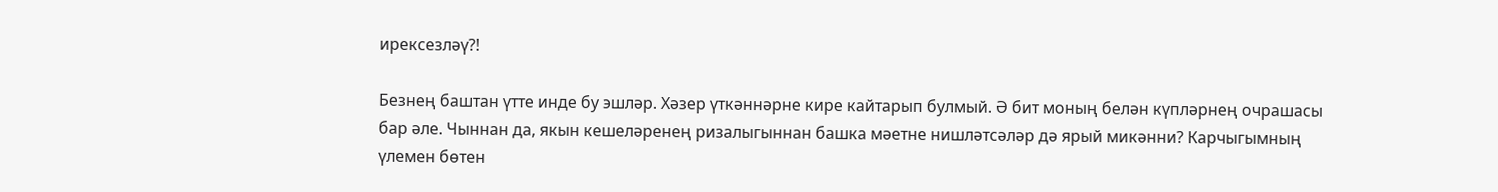ирексезләү?!

Безнең баштан үтте инде бу эшләр. Хәзер үткәннәрне кире кайтарып булмый. Ә бит моның белән күпләрнең очрашасы бар әле. Чыннан да, якын кешеләренең ризалыгыннан башка мәетне нишләтсәләр дә ярый микәнни? Карчыгымның үлемен бөтен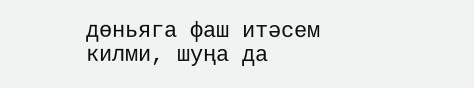дөньяга фаш итәсем килми, шуңа да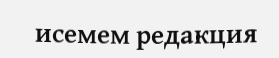исемем редакция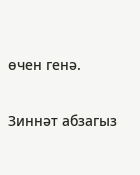өчен генә.

Зиннәт абзагыз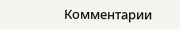Комментарии